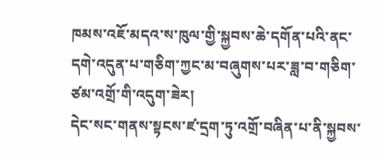ཁམས་འཇོ་མདའ་ས་ཁུལ་གྱི་སྐྱབས་ཆེ་དགོན་པའི་ནང་དགེ་འདུན་པ་གཅིག་ཀྱང་མ་བཞུགས་པར་ཟླ་བ་གཅིག་ཙམ་འགྲོ་གི་འདུག་ཟེར།
དེང་སང་གནས་སྟངས་ཛ་དྲག་ཏུ་འགྲོ་བཞིན་པ་ནི་སྐྱབས་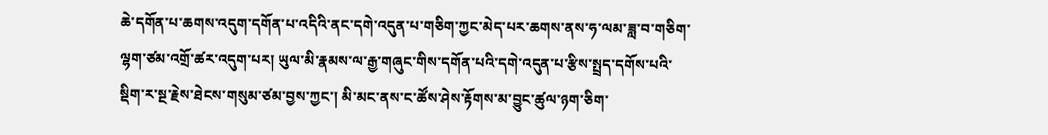ཆེ་དགོན་པ་ཆགས་འདུག་དགོན་པ་འདིའི་ནང་དགེ་འདུན་པ་གཅིག་ཀྱང་མེད་པར་ཆགས་ནས་ཧ་ལམ་ཟླ་བ་གཅིག་ལྷག་ཙམ་འགྲོ་ཚར་འདུག་པར། ཡུལ་མི་རྣམས་ལ་རྒྱ་གཞུང་གིས་དགོན་པའི་དགེ་འདུན་པ་རྩིས་སྤྲད་དགོས་པའི་སྡིག་ར་སྔ་རྗེས་ཐེངས་གསུམ་ཙམ་བྱས་ཀྱང་། མི་མང་ནས་ང་ཚོས་ཤེས་རྟོགས་མ་བྱུང་ཚུལ་ཉག་ཅིག་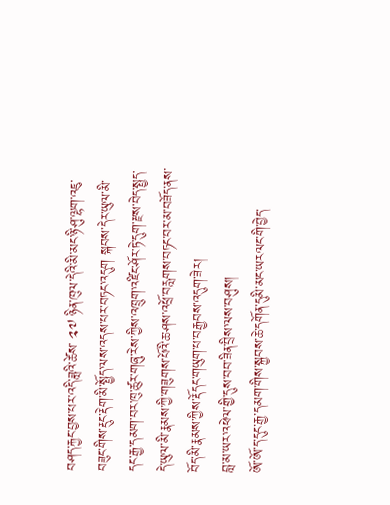བཤད་རྐྱང་བྱས་པར་འདི་ཟླའི་ཚེས་ ༢༧ ཉིན་ཁུལ་དེའི་མི་མང་ཉི་ཤུ་ལྷག་འཇུ་བཟུང་གིས་རྡུང་རྡེག་མི་སྤྱོད་ལས་འདས་པར་བཏང་འདུག སྐབས་དེར་ཡུལ་མི་དང་རྒྱ་དམག་བར་ཁུ་ཚུར་གཞུ་རེས་ཀྱིས་འཁྲུག་འཛིང་ཤོར་ཏེ་དུག་རྫས་བེད་སྤྱད་དེ་ཡུལ་མི་རྣམས་ཀྱི་གཟུགས་པོའི་ཆ་ཤས་འཕྲོ་བརླགས་བཏང་བར་མ་བཟོད་ནས་བོད་མི་རྣམས་ཀྱིས་རྡོདང་གཡུག་པ་བརྒྱབས་འདུག་ཟེར།
བླ་མ་ཡར་འཕེལ་གྱི་དུས་བབ་ཟིན་བྲིས་ལས་བཤུས།
ཨོ་ཨོ་ད་དུང་རྒྱ་དམག་གིས་སྐྱབས་ཆེ་དགོན་དུམི་མང་ཡརལང་གི་བྱེད་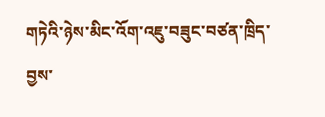གཏེའི་ཉེས་མིང་འོག་འཇུ་བཟུང་བཙན་ཁྲིད་བྱས་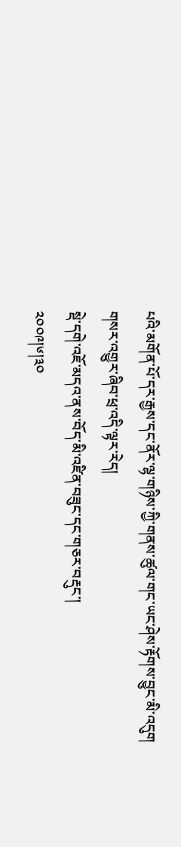པའི་མགོན་པོ་དར་རྒྱས་དང་ནོར་ལྷ་གཉིས་ཀྱི་གནས་ཚུལ་གང་ཡང་ཤེས་རྟོགས་བྱུང་མི་འདུག
གསར་འགྱུར་ཞིབ་ཕྲ་འདི་ལྟར་རེད།
སྡེ་དགེ་འཇོ་མདའ་ནས་བོད་མི་འཛིན་བཟུང་དང་གཅར་བརྡུང་།
༢༠༠༩།༦།༣༠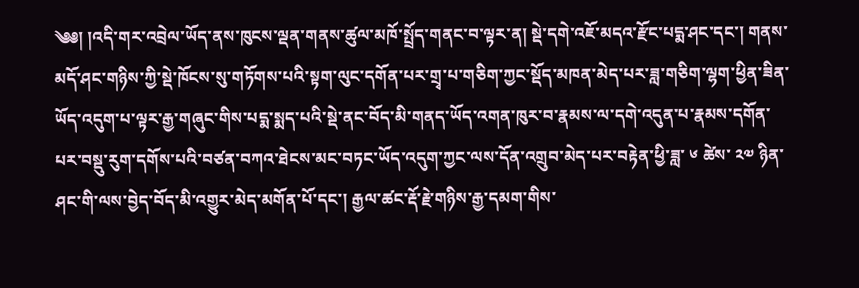༄༅། །འདི་གར་འབྲེལ་ཡོད་ནས་ཁུངས་ལྡན་གནས་ཚུལ་མཁོ་སྤྲོད་གནང་བ་ལྟར་ན། སྡེ་དགེ་འཇོ་མདའ་རྫོང་པདྨ་ཤང་དང་། གནས་མདོ་ཤང་གཉིས་ཀྱི་སྡེ་ཁོངས་སུ་གཏོགས་པའི་སྟག་ལུང་དགོན་པར་གྲྭ་པ་གཅིག་ཀྱང་སྡོད་མཁན་མེད་པར་ཟླ་གཅིག་ལྷག་ཕྱིན་ཟིན་ཡོད་འདུག་པ་ལྟར་རྒྱ་གཞུང་གིས་པདྨ་སྨད་པའི་སྡེ་ནང་བོད་མི་གནད་ཡོད་འགན་ཁུར་བ་རྣམས་ལ་དགེ་འདུན་པ་རྣམས་དགོན་པར་བསྡུ་རུག་དགོས་པའི་བཙན་བཀའ་ཐེངས་མང་བཏང་ཡོད་འདུག་ཀྱང་ལས་དོན་འགྲུབ་མེད་པར་བརྟེན་ཕྱི་ཟླ་ ༦ ཚེས་ ༢༧ ཉིན་ཤང་གི་ལས་བྱེད་བོད་མི་འགྱུར་མེད་མགོན་པོ་དང་། རྒྱལ་ཚང་རྡོ་རྗེ་གཉིས་རྒྱ་དམག་གིས་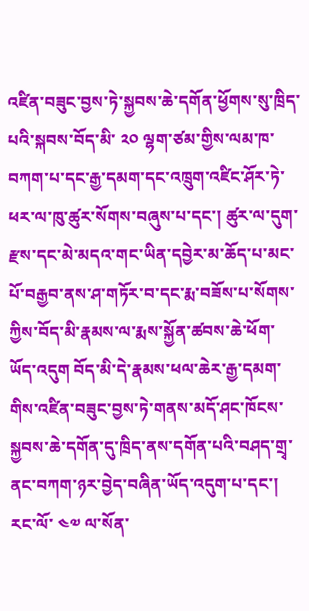འཛིན་བཟུང་བྱས་ཏེ་སྐྱབས་ཆེ་དགོན་ཕྱོགས་སུ་ཁྲིད་པའི་སྐབས་བོད་མི་ ༢༠ ལྷག་ཙམ་གྱིས་ལམ་ཁ་བཀག་པ་དང་རྒྱ་དམག་དང་འཁྲུག་འཛིང་ཤོར་ཏེ་ཕར་ལ་ཁུ་ཚུར་སོགས་བཞུས་པ་དང་། ཚུར་ལ་དུག་རྫས་དང་མེ་མདའ་གང་ཡིན་དབྱེར་མ་ཆོད་པ་མང་པོ་བརྒྱབ་ནས་ཤ་གཏོར་བ་དང་རྨ་བཟོས་པ་སོགས་ཀྱིས་བོད་མི་རྣམས་ལ་རྨས་སྐྱོན་ཚབས་ཆེ་ཕོག་ཡོད་འདུག བོད་མི་དེ་རྣམས་ཕལ་ཆེར་རྒྱ་དམག་གིས་འཛིན་བཟུང་བྱས་ཏེ་གནས་མདོ་ཤང་ཁོངས་སྐྱབས་ཆེ་དགོན་དུ་ཁྲིད་ནས་དགོན་པའི་བཤད་གྲྭ་ནང་བཀག་ཉར་བྱེད་བཞིན་ཡོད་འདུག་པ་དང་། རང་ལོ་ ༤༧ ལ་སོན་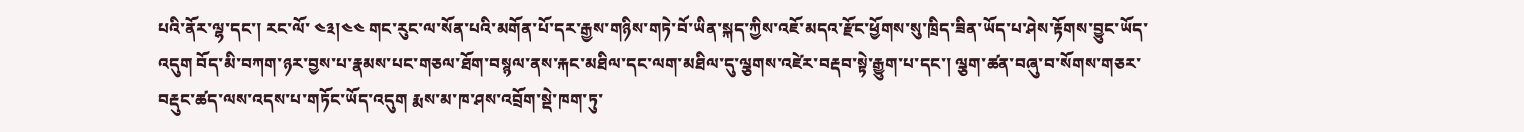པའི་ནོར་ལྷ་དང་། རང་ལོ་ ༤༣།༤༤ གང་རུང་ལ་སོན་པའི་མགོན་པོ་དར་རྒྱས་གཉིས་གཏེ་བོ་ཡིན་སྐད་ཀྱིས་འཇོ་མདའ་རྫོང་ཕྱོགས་སུ་ཁྲིད་ཟིན་ཡོད་པ་ཤེས་རྟོགས་བྱུང་ཡོད་འདུག བོད་མི་བཀག་ཉར་བྱས་པ་རྣམས་པང་གཅལ་ཐོག་བསྙལ་ནས་རྐང་མཐིལ་དང་ལག་མཐིལ་དུ་ལྕགས་འཛེར་བརྡབ་སྟེ་རྒྱུག་པ་དང་། ལྕག་ཚན་བཞུ་བ་སོགས་གཅར་བརྡུང་ཚད་ལས་འདས་པ་གཏོང་ཡོད་འདུག རྨས་མ་ཁ་ཤས་འབྲོག་སྡེ་ཁག་ཏུ་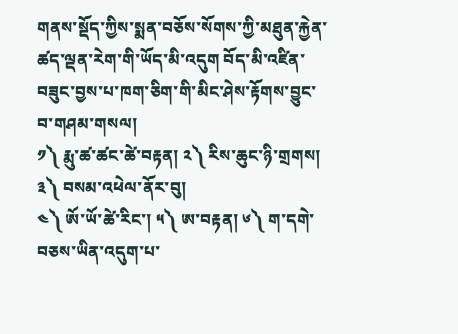གནས་སྡོད་ཀྱིས་སྨན་བཅོས་སོགས་ཀྱི་མཐུན་རྐྱེན་ཚད་ལྡན་རེག་གི་ཡོད་མི་འདུག བོད་མི་འཛིན་བཟུང་བྱས་པ་ཁག་ཅིག་གི་མིང་ཤེས་རྟོགས་བྱུང་བ་གཤམ་གསལ།
༡༽ རྨུ་ཚ་ཚང་ཚེ་བརྟན། ༢༽ རིས་ཆུང་ཉི་གྲགས། ༣༽ བསམ་འཕེལ་ནོར་བུ།
༤༽ ཨོ་ཡོ་ཚེ་རིང་། ༥༽ ཨ་བརྟན། ༦༽ ག་དགེ་བཅས་ཡིན་འདུག་པ་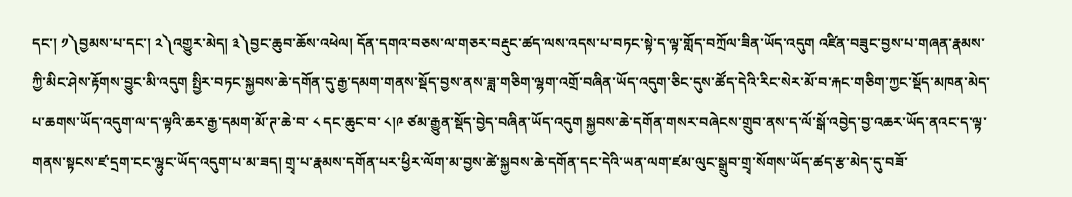དང་། ༡༽བྱམས་པ་དང་། ༢༽འགྱུར་མེད། ༣༽བྱང་ཆུབ་ཆོས་འཕེལ། དོན་དགའ་བཅས་ལ་གཅར་བརྡུང་ཚད་ལས་འདས་པ་བཏང་སྟེ་ད་ལྟ་གློད་བཀྲོལ་ཟིན་ཡོད་འདུག འཛིན་བཟུང་བྱས་པ་གཞན་རྣམས་ཀྱི་མིང་ཤེས་རྟོགས་བྱུང་མི་འདུག སྤྱིར་བཏང་སྐྱབས་ཆེ་དགོན་དུ་རྒྱ་དམག་གནས་སྡོད་བྱས་ནས་ཟླ་གཅིག་ལྷག་འགྲོ་བཞིན་ཡོད་འདུག་ཅིང་དུས་ཚོད་དེའི་རིང་སེར་མོ་བ་རྐང་གཅིག་ཀྱང་སྡོད་མཁན་མེད་པ་ཆགས་ཡོད་འདུག་ལ་ད་ལྟའི་ཆར་རྒྱ་དམག་མོ་ཊ་ཆེ་བ་ ༨ དང་ཆུང་བ་ ༨།༩ ཙམ་རྒྱུན་སྡོད་བྱེད་བཞིན་ཡོད་འདུག སྐྱབས་ཆེ་དགོན་གསར་བཞེངས་གྲུབ་ནས་ད་ལོ་སྒོ་འབྱེད་བྱ་འཆར་ཡོད་ནའང་ད་ལྟ་གནས་སྟངས་ཛ་དྲག་ངང་ལྷུང་ཡོད་འདུག་པ་མ་ཟད། གྲྭ་པ་རྣམས་དགོན་པར་ཕྱིར་ལོག་མ་བྱས་ཚེ་སྐྱབས་ཆེ་དགོན་དང་དེའི་ཡན་ལག་ཛམ་ལུང་སྒྲུབ་གྲྭ་སོགས་ཡོད་ཚད་རྩ་མེད་དུ་བཟོ་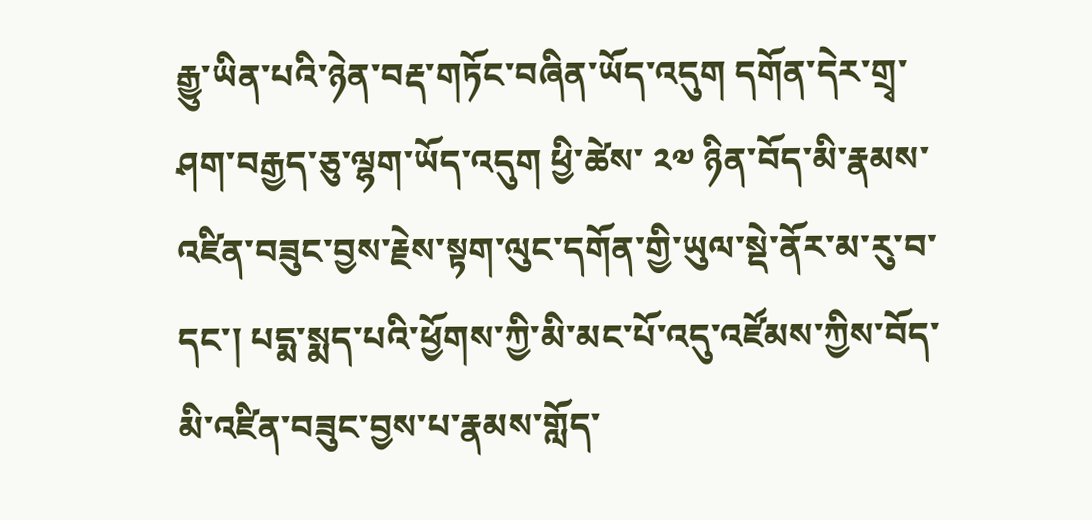རྒྱུ་ཡིན་པའི་ཉེན་བརྡ་གཏོང་བཞིན་ཡོད་འདུག དགོན་དེར་གྲྭ་ཤག་བརྒྱད་ཅུ་ལྷག་ཡོད་འདུག ཕྱི་ཚེས་ ༢༧ ཉིན་བོད་མི་རྣམས་འཛིན་བཟུང་བྱས་རྗེས་སྟག་ལུང་དགོན་གྱི་ཡུལ་སྡེ་ནོར་མ་རུ་བ་དང་། པདྨ་སྨད་པའི་ཕྱོགས་ཀྱི་མི་མང་པོ་འདུ་འཛོམས་ཀྱིས་བོད་མི་འཛིན་བཟུང་བྱས་པ་རྣམས་གློད་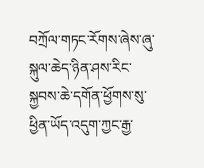བཀྲོལ་གཏང་རོགས་ཞེས་ཞུ་སྐུལ་ཆེད་ཉིན་ཤས་རིང་སྐྱབས་ཆེ་དགོན་ཕྱོགས་སུ་ཕྱིན་ཡོད་འདུག་ཀྱང་རྒྱ་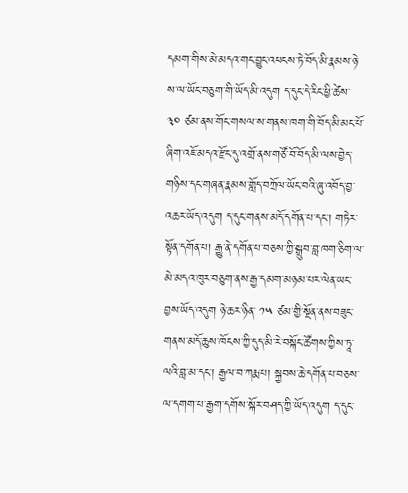དམག་གིས་མེ་མདའ་གང་བྱུང་འཕངས་ཏེ་བོད་མི་རྣམས་ཉེ་ས་ལ་ཡོང་བཅུག་གི་ཡོད་མི་འདུག ད་དུང་དེ་རིང་ཕྱི་ཚེས་ ༣༠ ཙམ་ནས་གོང་གསལ་ས་གནས་ཁག་གི་བོད་མི་མང་པོ་ཞིག་འཇོ་མདའ་རྫོང་དུ་འགྲོ་ནས་གཙོ་བོ་བོད་མི་ལས་བྱེད་གཉིས་དང་གཞན་རྣམས་གློད་བཀྲོལ་ཡོང་བའི་ཞུ་འབོད་བྱ་འཆར་ཡོད་འདུག ད་དུང་གནས་མདོ་དགོན་པ་དང་། གཏེར་སྟོན་དགོན་པ། རྒྱུ་ནེ་དགོན་པ་བཅས་ཀྱི་སྒྲུབ་བླ་ཁག་ཅིག་ལ་མེ་མདའ་ཁུར་བཅུག་ནས་རྒྱ་དམག་མཉམ་པར་ལེན་ཡང་བྱས་ཡོད་འདུག ཉེ་ཆར་ཉིན་ ༡༥ ཙམ་གྱི་སྔོན་ནས་བཟུང་གནས་མདོ་ཆུས་ཁོངས་ཀྱི་དུད་མི་རེ་བསྐོང་ཚོགས་ཀྱིས་ཏཱ་ལའི་བླ་མ་དང་། རྒྱལ་བ་ཀརྨ་པ། སྐྱབས་ཆེ་དགོན་པ་བཅས་ལ་དགག་པ་རྒྱག་དགོས་སྐོར་བཤད་ཀྱི་ཡོད་འདུག ད་དུང་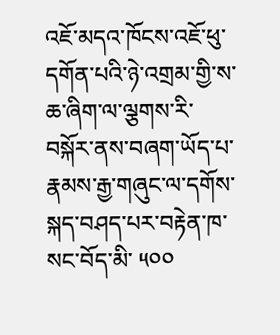འཇོ་མདའ་ཁོངས་འཇོ་ཕུ་དགོན་པའི་ཉེ་འགྲམ་གྱི་ས་ཆ་ཞིག་ལ་ལྕགས་རི་བསྐོར་ནས་བཞག་ཡོད་པ་རྣམས་རྒྱ་གཞུང་ལ་དགོས་སྐད་བཤད་པར་བརྟེན་ཁ་སང་བོད་མི་ ༥༠༠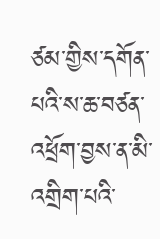ཙམ་གྱིས་དགོན་པའི་ས་ཆ་བཙན་འཕྲོག་བྱས་ན་མི་འགྲིག་པའི་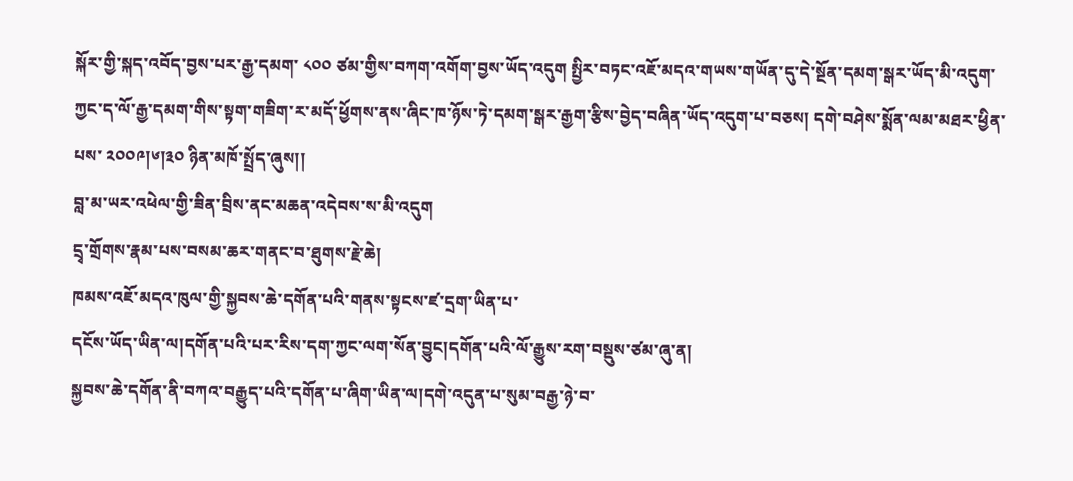སྐོར་གྱི་སྐད་འབོད་བྱས་པར་རྒྱ་དམག་ ༨༠༠ ཙམ་གྱིས་བཀག་འགོག་བྱས་ཡོད་འདུག སྤྱིར་བཏང་འཇོ་མདའ་གཡས་གཡོན་དུ་དེ་སྔོན་དམག་སྒར་ཡོད་མི་འདུག་ཀྱང་ད་ལོ་རྒྱ་དམག་གིས་སྟག་གཟིག་ར་མདོ་ཕྱོགས་ནས་ཞིང་ཁ་ཉོས་ཏེ་དམག་སྒར་རྒྱག་རྩིས་བྱེད་བཞིན་ཡོད་འདུག་པ་བཅས། དགེ་བཤེས་སྨོན་ལམ་མཐར་ཕྱིན་པས་ ༢༠༠༩།༦།༣༠ ཉིན་མཁོ་སྤྲོད་ཞུས།།
བླ་མ་ཡར་འཕེལ་གྱི་ཟིན་བྲིས་ནང་མཆན་འདེབས་ས་མི་འདུག
དྲྭ་གྲོགས་རྣམ་པས་བསམ་ཆར་གནང་བ་ཐུགས་རྗེ་ཆེ།
ཁམས་འཇོ་མདའ་ཁུལ་གྱི་སྐྱབས་ཆེ་དགོན་པའི་གནས་སྟངས་ཛ་དྲག་ཡིན་པ་
དངོས་ཡོད་ཡིན་ལ།དགོན་པའི་པར་རིས་དག་ཀྱང་ལག་སོན་བྱུང།དགོན་པའི་ལོ་རྒྱུས་རག་བསྡུས་ཙམ་ཞུ་ན།
སྐྱབས་ཆེ་དགོན་ནི་བཀའ་བརྒྱུད་པའི་དགོན་པ་ཞིག་ཡིན་ལ།དགེ་འདུན་པ་སུམ་བརྒྱ་ཉེ་བ་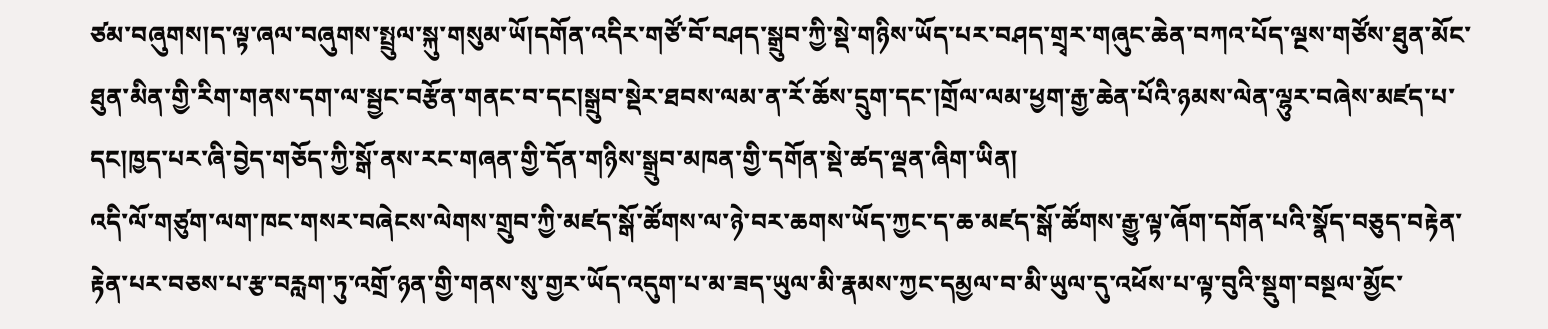ཙམ་བཞུགས།ད་ལྟ་ཞལ་བཞུགས་སྤྲུལ་སྐུ་གསུམ་ཡོ།དགོན་འདིར་གཙོ་བོ་བཤད་སྒྲུབ་ཀྱི་སྡེ་གཉིས་ཡོད་པར་བཤད་གྲྭར་གཞུང་ཆེན་བཀའ་པོད་ལྔས་གཙོས་ཐུན་མོང་ཐུན་མིན་གྱི་རིག་གནས་དག་ལ་སྦྱང་བརྩོན་གནང་བ་དང།སྒྲུབ་སྡེར་ཐབས་ལམ་ན་རོ་ཆོས་དྲུག་དང་།གྲོལ་ལམ་ཕྱག་རྒྱ་ཆེན་པོའི་ཉམས་ལེན་ལྷུར་བཞེས་མཛད་པ་དང།ཁྱད་པར་ཞི་བྱེད་གཅོད་ཀྱི་སྒོ་ནས་རང་གཞན་གྱི་དོན་གཉིས་སྒྲུབ་མཁན་གྱི་དགོན་སྡེ་ཚད་ལྡན་ཞིག་ཡིན།
འདི་ལོ་གཙུག་ལག་ཁང་གསར་བཞེངས་ལེགས་གྲུབ་ཀྱི་མཛད་སྒོ་ཚོགས་ལ་ཉེ་བར་ཆགས་ཡོད་ཀྱང་ད་ཆ་མཛད་སྒོ་ཚོགས་རྒྱུ་ལྟ་ཞོག་དགོན་པའི་སྣོད་བཅུད་བརྟེན་རྟེན་པར་བཅས་པ་རྩ་བརླག་ཏུ་འགྲོ་ཉན་གྱི་གནས་སུ་གྱར་ཡོད་འདུག་པ་མ་ཟད་ཡུལ་མི་རྣམས་ཀྱང་དམྱལ་བ་མི་ཡུལ་དུ་འཕོས་པ་ལྟ་བུའི་སྡུག་བསྔལ་མྱོང་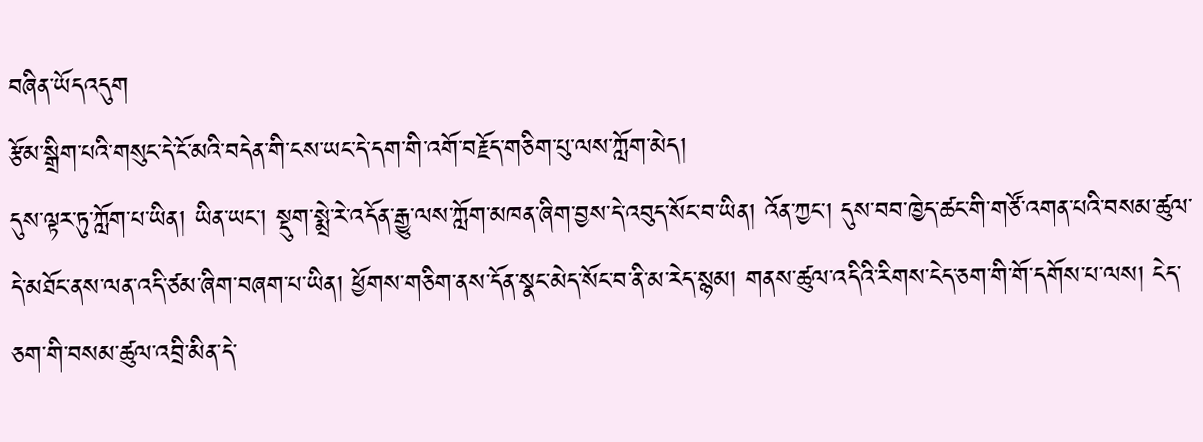བཞིན་ཡོདའདུག
རྩོམ་སྒྲིག་པའི་གསུང་དེ་ངོ་མའི་བདེན་གི་ངས་ཡང་དེ་དག་གི་འགོ་བརྗོད་གཅིག་པུ་ལས་ཀློག་མེད།
དུས་ལྟར་ཏུ་ཀློག་པ་ཡིན། ཡིན་ཡང་། སྡུག་སྨྲེ་རེ་འདོན་རྒྱུ་ལས་ཀློག་མཁན་ཞིག་བྱས་དེ་འབུད་སོང་བ་ཡིན། འོན་ཀྱང་། དུས་བབ་ཁྱེད་ཚང་གི་གཙོ་འགན་པའི་བསམ་ཚུལ་དེ་མཐོང་ནས་ལན་འདི་ཙམ་ཞིག་བཞག་པ་ཡིན། ཕྱོགས་གཅིག་ནས་དོན་སྣང་མེད་སོང་བ་ནི་མ་རེད་སྙམ། གནས་ཚུལ་འདིའི་རིགས་ངེད་ཅག་གི་གོ་དགོས་པ་ལས། ངེད་ཅག་གི་བསམ་ཚུལ་འབྲི་མིན་དེ་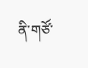ནི་གཙོ་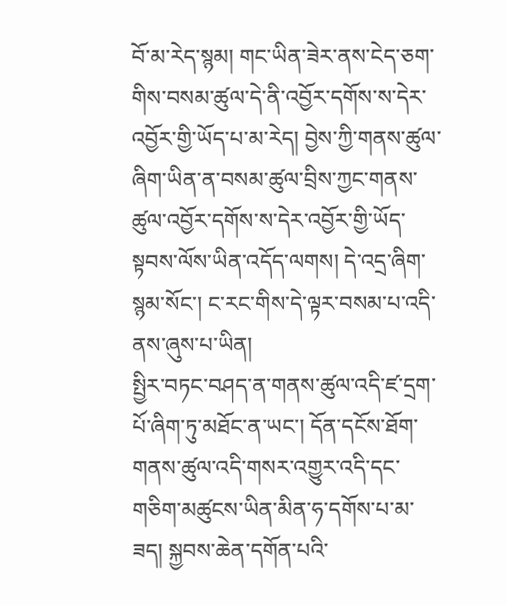བོ་མ་རེད་སྙམ། གང་ཡིན་ཟེར་ནས་ངེད་ཅག་གིས་བསམ་ཚུལ་དེ་ནི་འབྱོར་དགོས་ས་དེར་འབྱོར་གྱི་ཡོད་པ་མ་རེད། བྱེས་ཀྱི་གནས་ཚུལ་ཞིག་ཡིན་ན་བསམ་ཚུལ་བྲིས་ཀྱང་གནས་ཚུལ་འབྱོར་དགོས་ས་དེར་འབྱོར་གྱི་ཡོད་སྟབས་ལོས་ཡིན་འདོད་ལགས། དེ་འདྲ་ཞིག་སྙམ་སོང་། ང་རང་གིས་དེ་ལྟར་བསམ་པ་འདི་ནས་ཞུས་པ་ཡིན།
སྤྱིར་བཏང་བཤད་ན་གནས་ཚུལ་འདི་ཛ་དྲག་པོ་ཞིག་ཏུ་མཐོང་ན་ཡང་། དོན་དངོས་ཐོག་གནས་ཚུལ་འདི་གསར་འགྱུར་འདི་དང་གཅིག་མཚུངས་ཡིན་མིན་ཧ་དགོས་པ་མ་ཟད། སྐྱབས་ཆེན་དགོན་པའི་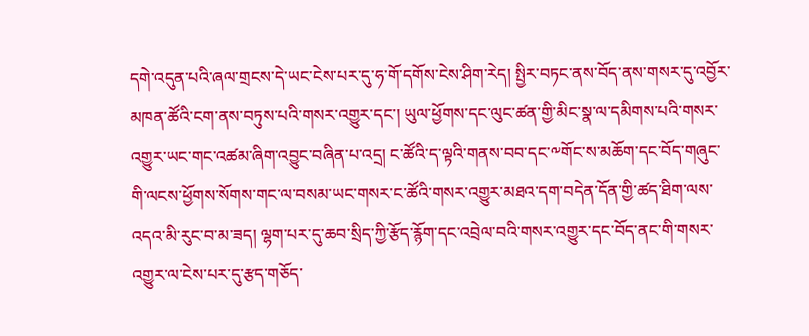དགེ་འདུན་པའི་ཞལ་གྲངས་དེ་ཡང་ངེས་པར་དུ་ཧ་གོ་དགོས་ངེས་ཤིག་རེད། སྤྱིར་བཏང་ནས་བོད་ནས་གསར་དུ་འབྱོར་མཁན་ཚོའི་ངག་ནས་བཏུས་པའི་གསར་འགྱུར་དང་། ཡུལ་ཕྱོགས་དང་ལུང་ཚན་གྱི་མིང་སྣ་ལ་དམིགས་པའི་གསར་འགྱུར་ཡང་གང་འཚམ་ཞིག་འབྱུང་བཞིན་པ་འདྲ། ང་ཚོའི་ད་ལྟའི་གནས་བབ་དང་༸གོང་ས་མཆོག་དང་བོད་གཞུང་གི་ལངས་ཕྱོགས་སོགས་གང་ལ་བསམ་ཡང་གསར་ང་ཚོའི་གསར་འགྱུར་མཐའ་དག་བདེན་དོན་གྱི་ཚད་ཐིག་ལས་འདའ་མི་རུང་བ་མ་ཟད། ལྷག་པར་དུ་ཆབ་སྲིད་ཀྱི་རྩོད་རྙོག་དང་འབྲེལ་བའི་གསར་འགྱུར་དང་བོད་ནང་གི་གསར་འགྱུར་ལ་ངེས་པར་དུ་རྩད་གཅོད་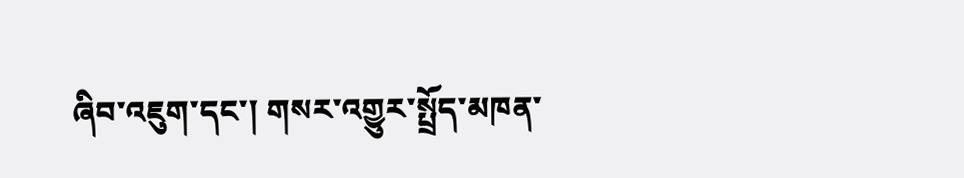ཞིབ་འཇུག་དང་། གསར་འགྱུར་སྤྲོད་མཁན་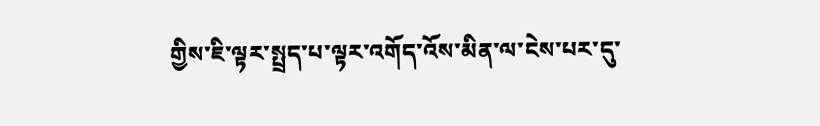གྱིས་ཇི་ལྟར་སྤྲད་པ་ལྟར་འགོད་འོས་མིན་ལ་ངེས་པར་དུ་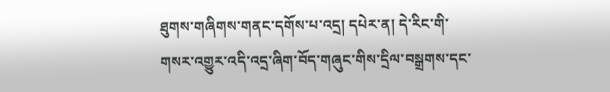ཐུགས་གཞིགས་གནང་དགོས་པ་འདྲ། དཔེར་ན། དེ་རིང་གི་གསར་འགྱུར་འདི་འདྲ་ཞིག་བོད་གཞུང་གིས་དྲིལ་བསྒྲགས་དང་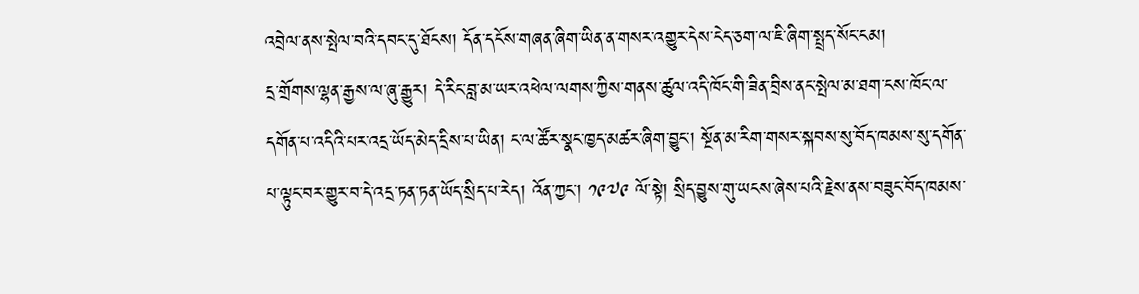འབྲེལ་ནས་སྤེལ་བའི་དབང་དུ་ཐོངས། དོན་དངོས་གཞན་ཞིག་ཡིན་ན་གསར་འགྱུར་དེས་ངེད་ཅག་ལ་ཇི་ཞིག་སྤྲད་སོང་ངམ།
དྲ་གྲོགས་ལྷན་རྒྱས་ལ་ཞུ་རྒྱུར། དེ་རིང་བླ་མ་ཡར་འཕེལ་ལགས་ཀྱིས་གནས་ཚུལ་འདི་ཁོང་གི་ཟིན་བྲིས་ནང་སྤེལ་མ་ཐག་ངས་ཁོང་ལ་དགོན་པ་འདིའི་པར་འདྲ་ཡོད་མེད་དྲིས་པ་ཡིན། ང་ལ་ཚོར་སྣང་ཁྱད་མཚར་ཞིག་བྱུང་། སྔོན་མ་རིག་གསར་སྐབས་སུ་བོད་ཁམས་སུ་དགོན་པ་ལྟུང་བར་གྱུར་བ་དེ་འདྲ་ཏན་ཏན་ཡོད་སྲིད་པ་རེད། འོན་ཀྱང་། ༡༩༧༩ ལོ་སྟེ། སྲིད་བྱུས་གུ་ཡངས་ཞེས་པའི་རྗེས་ནས་བཟུང་བོད་ཁམས་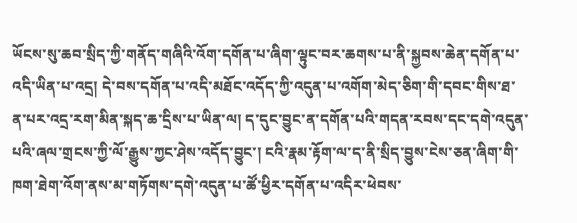ཡོངས་སུ་ཆབ་སྲིད་ཀྱི་གནོད་གཞིའི་འོག་དགོན་པ་ཞིག་ལྟུང་བར་ཆགས་པ་ནི་སྐྱབས་ཆེན་དགོན་པ་འདི་ཡིན་པ་འདྲ། དེ་བས་དགོན་པ་འདི་མཐོང་འདོད་ཀྱི་འདུན་པ་འགོག་མེད་ཅིག་གི་དབང་གིས་ཐ་ན་པར་འདྲ་རག་མིན་སྐད་ཆ་དྲིས་པ་ཡིན་ལ། ད་དུང་བྱུང་ན་དགོན་པའི་གདན་རབས་དང་དགེ་འདུན་པའི་ཞལ་གྲངས་ཀྱི་ལོ་རྒྱུས་ཀྱང་ཤེས་འདོད་བྱུང་། ངའི་རྣམ་རྟོག་ལ་ད་ནི་སྲིད་བྱུས་ངེས་ཅན་ཞིག་གི་ཁག་ཐེག་འོག་ནས་མ་གཏོགས་དགེ་འདུན་པ་ཚོ་ཕྱིར་དགོན་པ་འདིར་ཕེབས་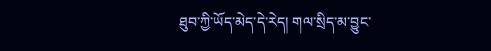ཐུབ་ཀྱི་ཡོད་མེད་དེ་རེད། གལ་སྲིད་མ་བྱུང་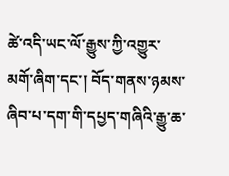ཚེ་འདི་ཡང་ལོ་རྒྱུས་ཀྱི་འགྱུར་མགོ་ཞིག་དང་། བོད་གནས་ཉམས་ཞིབ་པ་དག་གི་དཔྱད་གཞིའི་རྒྱུ་ཆ་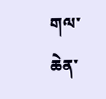གལ་ཆེན་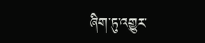ཞིག་ཏུ་འགྱུར་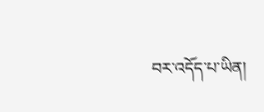བར་འདོད་པ་ཡིན།